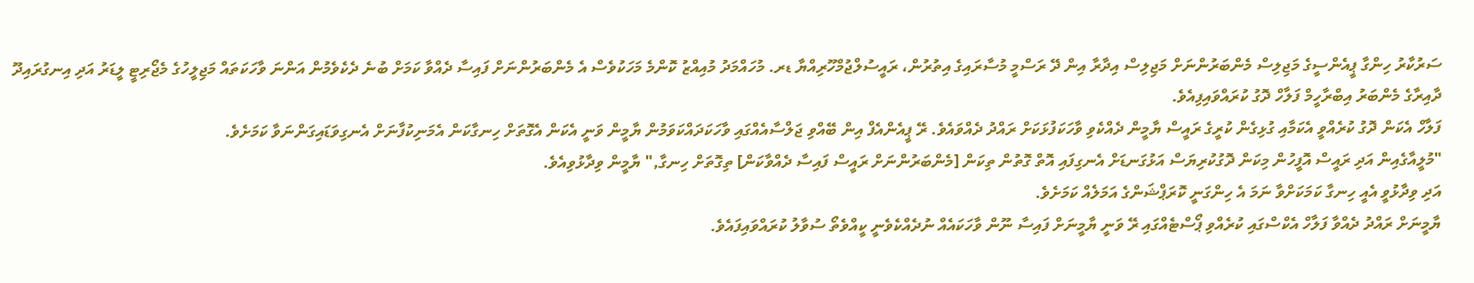ސަރުކާރު ހިންގާ ޕީއެންސީގެ މަޖިލިސް މެންބަރުންނަށް މަޖިލިސް އިދާރާ އިން ދޭ ރަސްމީ މުސާރައިގެ އިތުރުން، ރައީސުލްޖުމްހޫރިއްޔާ ޑރ. މުހައްމަދު މުއިއްޒު ކޮންމެ މަހަކުވެސް އެ މެންބަރުންނަށް ފައިސާ ދެއްވާ ކަމަށް ބުނެ ދެކެވެމުން އަންނަ ވާހަކަތައް މަޖިލީހުގެ މެޖޯރިޓީ ލީޑަރު އަދި އިނގުރައިދޫ ދާއިރާގެ މެންބަރު އިބްރާހީމް ފަލާހް ދޮގު ކުރައްވައިފިއެވެ.
ފަލާހް އެކަން ދޮގު ކުރެއްވީ އެކަމާއި ގުޅިގެން ކުރީގެ ރައީސް ޔާމީން ދެއްކެވި ވާހަކަފުޅަކަށް ރައްދު ދެއްވައެވެ. ރޭ ޕީއެންއެފް އިން ބޭއްވި ޖަލްސާއެއްގައި ވާހަކަދައްކަވަމުން ޔާމީން ވަނީ އެކަން އެގޮތަށް ހިނގާކަން އެމަނިކުފާނަށް އެނގިވަޑައިގަންނަވާ ކަމަށެވެ.
"މުލީއާގެއިން އަދި ރައީސް އޮފީހުން މިކަން ދޮގުކުރިޔަސް އަޅުގަނޑަށް އެނގިފައި އޮތް ގޮތުން ތިކަން [މެންބަރުންނަށް ރައީސް ފައިސާ ދެއްވާކަން] ތިގޮތަށް ހިނގާ," ޔާމީން ވިދާޅުވިއެވެ.
އަދި ވިދާޅުވީ އެއީ ހިނގާ ކަމަކަށްވާ ނަމަ އެ ހިންގަނީ ކޮރަޕްޝަންގެ އަމަލެއް ކަމަށެވެ.
ޔާމީނަށް ރައްދު ދެއްވާ ފަލާހް އެކްސްގައި ކުރެއްވި ޕޯސްޓެއްގައި ރޭ ވަނީ ޔާމީނަށް ފައިސާ ނޫން ވާހަކައެއް ނުދެއްކެވެނީ ކީއްވެތޯ ސުވާލު ކުރައްވައިފައެވެ.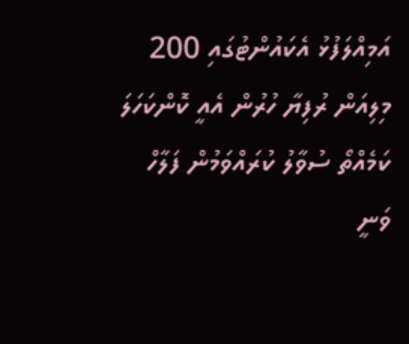އަމިއްލަފުޅު އެކައުންޓުގައި 200 މިލިއަން ރުފިޔާ ހުރުން އެއީ ކޮންކަހަލަ ކަމެއްތޯ ސުވާލު ކުރައްވަމުން ފަލާހް ވަނީ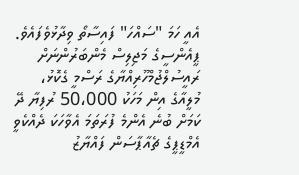އެއީ ހަމަ "ސައްހަ" ފައިސާތޯ ވިދާޅުވެފައެވެ.
ޕީއެންސީގެ މަޖިލިސް މެންބަރުންނަށް ރައީސުލްޖުމްހޫރިއްޔާގެ ރަސްމީ ގެކޮޅު، މުލީއާގެ އިން މަހަކު 50،000 ރުފިޔާ ދޭ ކަމަށް ބުނެ އެންމެ ފުރަތަމަ އެވާހަކަ ދެއްކެވީ އެމްޑީޕީގެ ޗެއާޕާސަން ފައްޔާޒު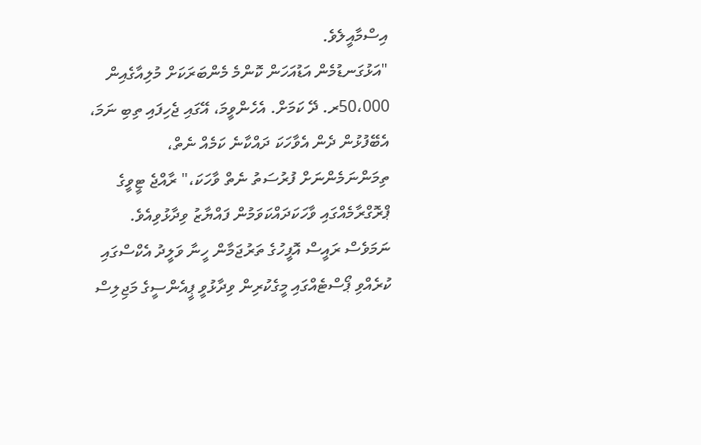އިސްމާއީލެވެ.
"އަޅުގަނޑުމެން އަޑުއަހަން ކޮންމެ މެންބަރަކަށް މުލިއާގެއިން 50،000ރ. ދޭ ކަމަށް. އެހެންވީމަ، އޭގައި ޖެހިފައި ތިބި ނަމަ، އެބޭފުޅުން ދެން އެވާހަކަ ދައްކާނެ ކަމެއް ނެތް، ތިމަންނަމެންނަށް ފުރުސަތު ނެތް ވާހަކަ،" ރާއްޖެ ޓީވީގެ ޕްރޮގްރާމެއްގައި ވާހަކަދައްކަވަމުން ފައްޔާޒު ވިދާޅުވިއެވެ.
ނަމަވެސް ރައީސް އޮފީހުގެ ތަރުޖަމާން ހީނާ ވަލީދު އެކްސްގައި ކުރެއްވި ޕޯސްޓެއްގައި މީގެކުރިން ވިދާޅުވީ ޕީއެންސީގެ މަޖިލިސް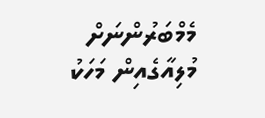މެމްބަރުންނަށް މުލިއާގެއިން މަހަކު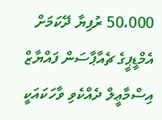50،000 ރުފިޔާ ދޭކަމަށް އެމްޑީޕީގެ ޗެއާޕާސަން ފައްޔާޒް އިސްމާޢީލް ދެއްކެވި ވާހަކައަކީ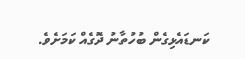ކަނޑައެޅިގެން ބުހުތާނު ދޮގެއް ކަމަށެވެ.